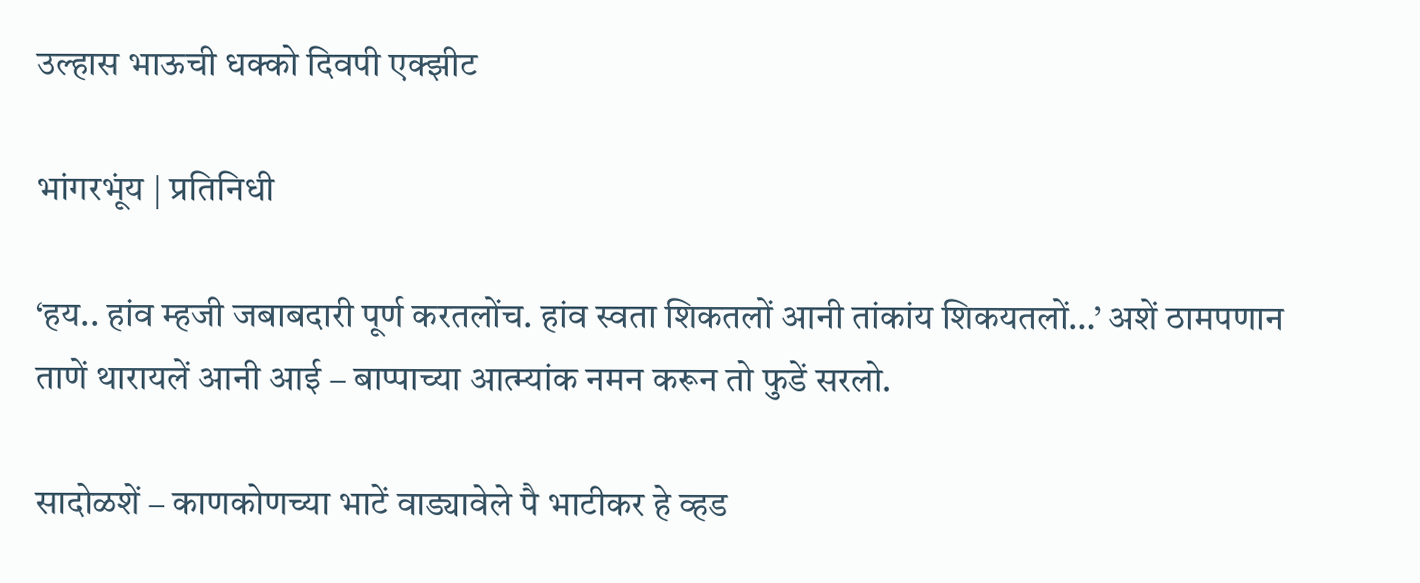उल्हास भाऊची धक्को दिवपी एक्झीट

भांगरभूंय | प्रतिनिधी

‘हय.. हांव म्हजी जबाबदारी पूर्ण करतलोंच. हांव स्वता शिकतलों आनी तांकांय शिकयतलों…’ अशें ठामपणान ताणें थारायलें आनी आई – बाप्पाच्या आत्म्यांक नमन करून तो फुडें सरलो.

सादोळशें – काणकोणच्या भाटें वाड्यावेले पै भाटीकर हे व्हड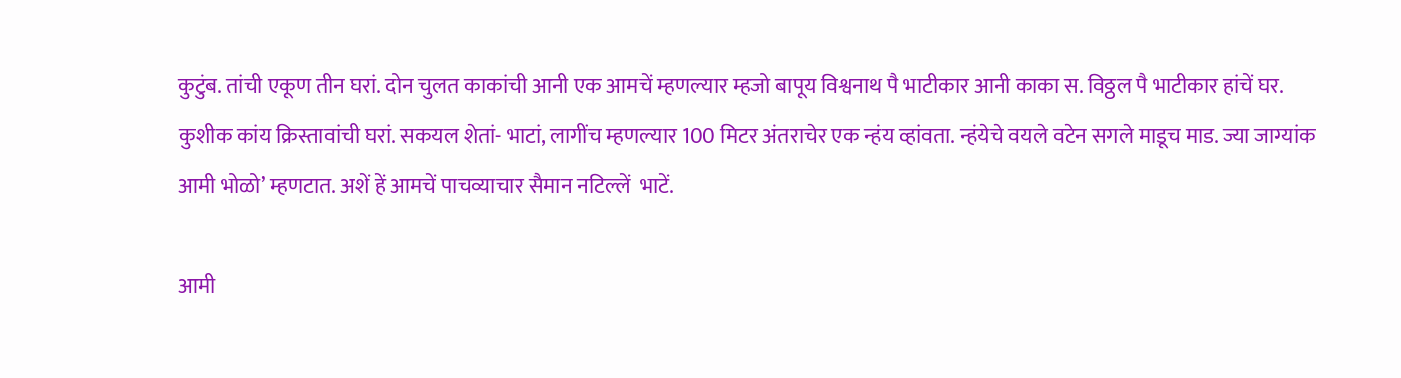कुटुंब. तांची एकूण तीन घरां. दोन चुलत काकांची आनी एक आमचें म्हणल्यार म्हजो बापूय विश्वनाथ पै भाटीकार आनी काका स. विठ्ठल पै भाटीकार हांचें घर. कुशीक कांय क्रिस्तावांची घरां. सकयल शेतां- भाटां, लागींच म्हणल्यार 100 मिटर अंतराचेर एक न्हंय व्हांवता. न्हंयेचे वयले वटेन सगले माडूच माड. ज्या जाग्यांक आमी भोळो’ म्हणटात. अशें हें आमचें पाचव्याचार सैमान नटिल्लें  भाटें.

आमी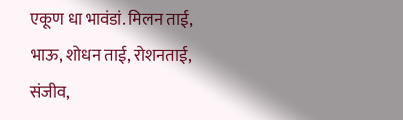एकूण धा भावंडां. मिलन ताई, भाऊ, शोधन ताई, रोशनताई, संजीव,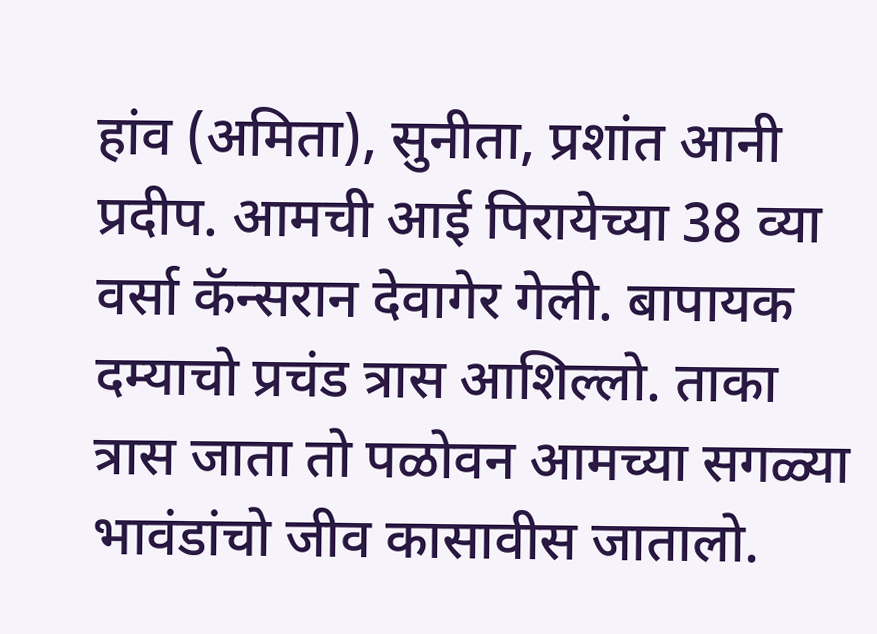हांव (अमिता), सुनीता, प्रशांत आनी प्रदीप. आमची आई पिरायेच्या 38 व्या वर्सा कॅन्सरान देवागेर गेली. बापायक दम्याचो प्रचंड त्रास आशिल्लो. ताका त्रास जाता तो पळोवन आमच्या सगळ्या भावंडांचो जीव कासावीस जातालो.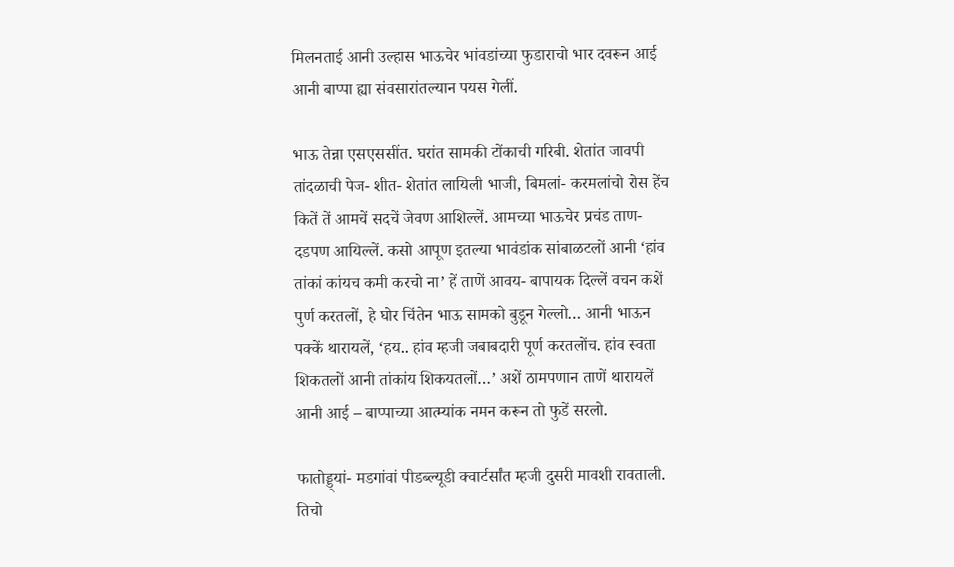मिलनताई आनी उल्हास भाऊचेर भांवडांच्या फुडाराचो भार दवरून आई आनी बाप्पा ह्या संवसारांतल्यान पयस गेलीं.

भाऊ तेन्ना एसएससींत. घरांत सामकी टोंकाची गरिबी. शेतांत जावपी तांदळाची पेज- शीत- शेतांत लायिली भाजी, बिमलां- करमलांचो रोस हेंच कितें तें आमचें सदचें जेवण आशिल्लें. आमच्या भाऊचेर प्रचंड ताण- दडपण आयिल्लें. कसो आपूण इतल्या भावंडांक सांबाळटलों आनी ‘हांव तांकां कांयच कमी करचो ना’ हें ताणें आवय- बापायक दिल्लें वचन कशें पुर्ण करतलों, हे घोर चिंतेन भाऊ सामको बुडून गेल्लो… आनी भाऊन पक्कें थारायलें, ‘हय.. हांव म्हजी जबाबदारी पूर्ण करतलोंच. हांव स्वता शिकतलों आनी तांकांय शिकयतलों…’ अशें ठामपणान ताणें थारायलें आनी आई – बाप्पाच्या आत्म्यांक नमन करून तो फुडें सरलो.

फातोड्ड्यां- मडगांवां पीडब्ल्यूडी क्वार्टर्सांत म्हजी दुसरी मावशी रावताली. तिचो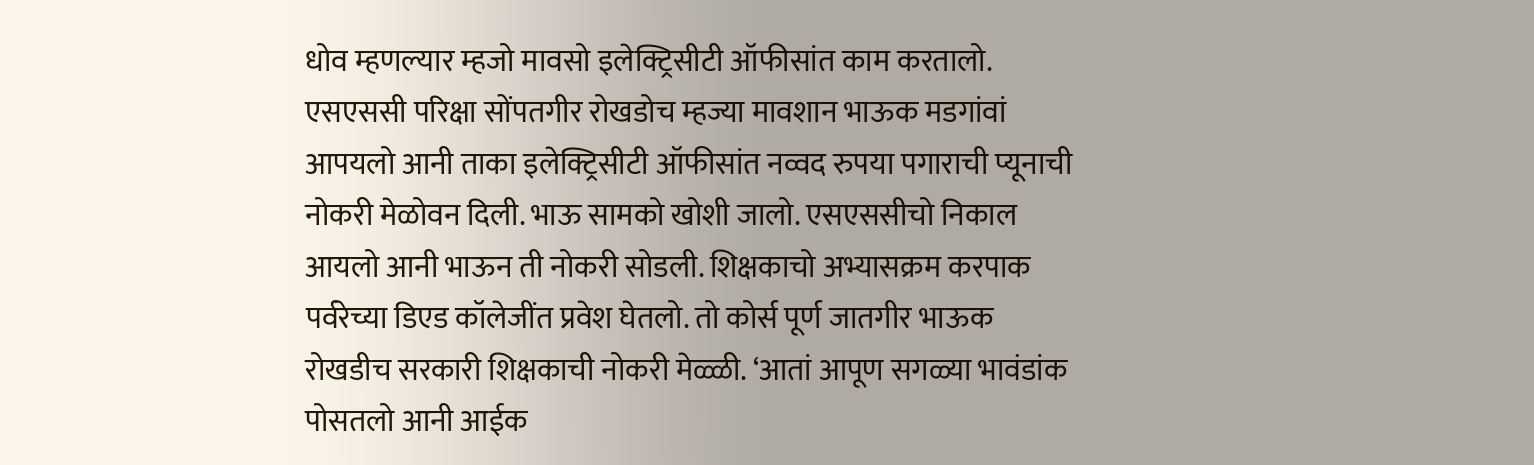धोव म्हणल्यार म्हजो मावसो इलेक्ट्रिसीटी ऑफीसांत काम करतालो. एसएससी परिक्षा सोंपतगीर रोखडोच म्हज्या मावशान भाऊक मडगांवां आपयलो आनी ताका इलेक्ट्रिसीटी ऑफीसांत नव्वद रुपया पगाराची प्यूनाची नोकरी मेळोवन दिली. भाऊ सामको खोशी जालो. एसएससीचो निकाल आयलो आनी भाऊन ती नोकरी सोडली. शिक्षकाचो अभ्यासक्रम करपाक पर्वरेच्या डिएड कॉलेजींत प्रवेश घेतलो. तो कोर्स पूर्ण जातगीर भाऊक रोखडीच सरकारी शिक्षकाची नोकरी मेळ्ळी. ‘आतां आपूण सगळ्या भावंडांक पोसतलो आनी आईक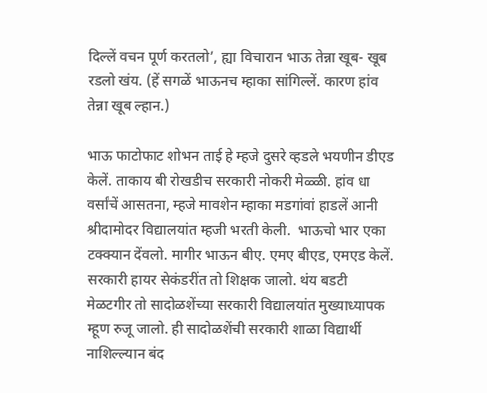दिल्लें वचन पूर्ण करतलो’, ह्या विचारान भाऊ तेन्ना खूब- खूब रडलो खंय. (हें सगळें भाऊनच म्हाका सांगिल्लें. कारण हांव तेन्ना खूब ल्हान.)

भाऊ फाटोफाट शोभन ताई हे म्हजे दुसरे व्हडले भयणीन डीएड केलें. ताकाय बी रोखडीच सरकारी नोकरी मेळ्ळी. हांव धा वर्सांचें आसतना, म्हजे मावशेन म्हाका मडगांवां हाडलें आनी श्रीदामोदर विद्यालयांत म्हजी भरती केली.  भाऊचो भार एका टक्क्यान देंवलो. मागीर भाऊन बीए. एमए बीएड, एमएड केलें. सरकारी हायर सेकंडरींत तो शिक्षक जालो. थंय बडटी मेळटगीर तो सादोळशेंच्या सरकारी विद्यालयांत मुख्याध्यापक म्हूण रुजू जालो. ही सादोळशेंची सरकारी शाळा विद्यार्थी नाशिल्ल्यान बंद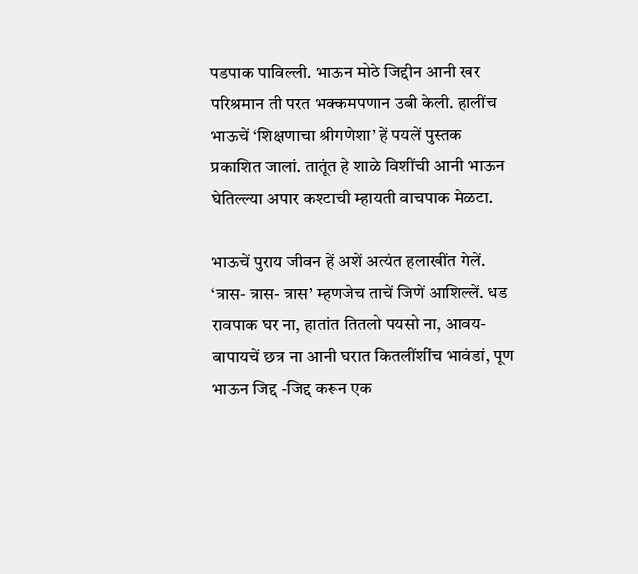पडपाक पाविल्ली. भाऊन मोठे जिद्दीन आनी खर परिश्रमान ती परत भक्कमपणान उबी केली. हालींच भाऊचें ‘शिक्षणाचा श्रीगणेशा’ हें पयलें पुस्तक प्रकाशित जालां. तातूंत हे शाळे विशींची आनी भाऊन घेतिल्ल्या अपार कश्टाची म्हायती वाचपाक मेळटा.

भाऊचें पुराय जीवन हें अशें अत्यंत हलाखींत गेलें. ‘त्रास- त्रास- त्रास’ म्हणजेच ताचें जिणें आशिल्लें. धड रावपाक घर ना, हातांत तितलो पयसो ना, आवय- बापायचें छत्र ना आनी घरात कितलींशींच भावंडां, पूण भाऊन जिद्द -जिद्द करून एक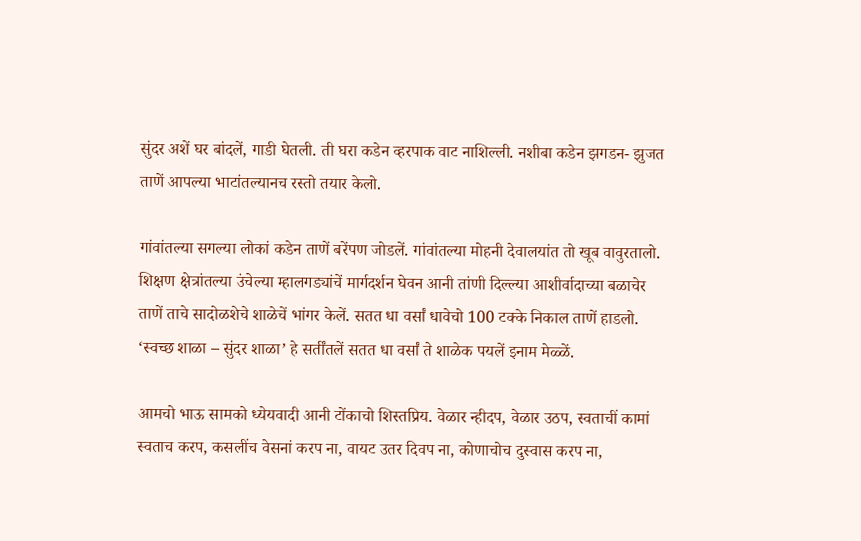सुंदर अशें घर बांदलें, गाडी घेतली. ती घरा कडेन व्हरपाक वाट नाशिल्ली. नशीबा कडेन झगडन- झुजत ताणें आपल्या भाटांतल्यानच रस्तो तयार केलो.

गांवांतल्या सगल्या लोकां कडेन ताणें बरेंपण जोडलें. गांवांतल्या मोहनी देवालयांत तो खूब वावुरतालो. शिक्षण क्षेत्रांतल्या उंचेल्या म्हालगड्यांचें मार्गदर्शन घेवन आनी तांणी दिल्ल्या आशीर्वादाच्या बळाचेर ताणें ताचे सादोळशेचे शाळेचें भांगर केलें. सतत धा वर्सां धावेचो 100 टक्के निकाल ताणें हाडलो. ‘स्वच्छ शाळा – सुंदर शाळा’ हे सर्तींतलें सतत धा वर्सां ते शाळेक पयलें इनाम मेळ्ळें.

आमचो भाऊ सामको ध्येयवादी आनी टोंकाचो शिस्तप्रिय. वेळार न्हीदप, वेळार उठप, स्वताचीं कामां स्वताच करप, कसलींच वेसनां करप ना, वायट उतर दिवप ना, कोणाचोच दुस्वास करप ना,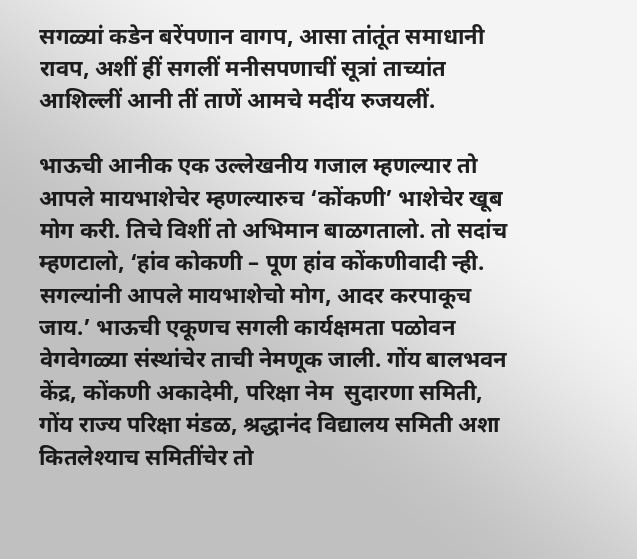सगळ्यां कडेन बरेंपणान वागप, आसा तांतूंत समाधानी रावप, अशीं हीं सगलीं मनीसपणाचीं सूत्रां ताच्यांत आशिल्लीं आनी तीं ताणें आमचे मदींय रुजयलीं.

भाऊची आनीक एक उल्लेखनीय गजाल म्हणल्यार तो आपले मायभाशेचेर म्हणल्यारुच ‘कोंकणी’ भाशेचेर खूब मोग करी. तिचे विशीं तो अभिमान बाळगतालो. तो सदांच म्हणटालो, ‘हांव कोकणी – पूण हांव कोंकणीवादी न्ही. सगल्यांनी आपले मायभाशेचो मोग, आदर करपाकूच जाय.’ भाऊची एकूणच सगली कार्यक्षमता पळोवन वेगवेगळ्या संस्थांचेर ताची नेमणूक जाली. गोंय बालभवन केंद्र, कोंकणी अकादेमी, परिक्षा नेम  सुदारणा समिती, गोंय राज्य परिक्षा मंडळ, श्रद्धानंद विद्यालय समिती अशा कितलेश्याच समितींचेर तो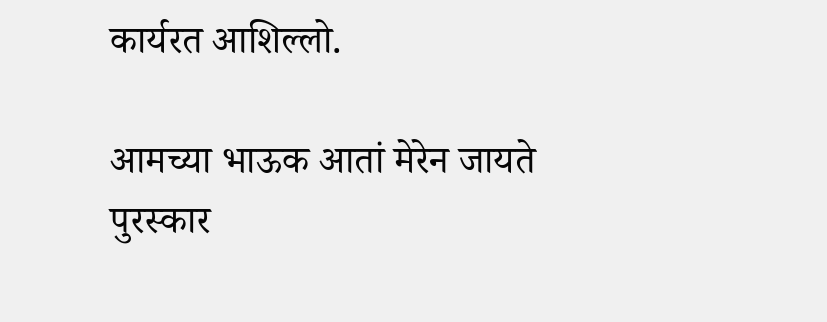कार्यरत आशिल्लो.

आमच्या भाऊक आतां मेरेन जायते पुरस्कार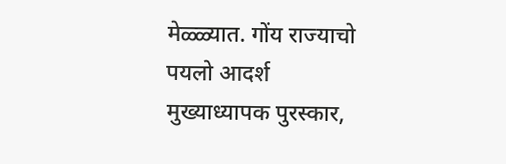मेळ्ळ्यात. गोंय राज्याचो पयलो आदर्श मुख्याध्यापक पुरस्कार,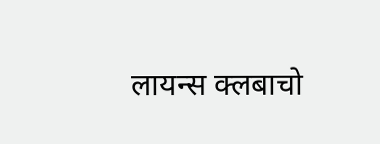लायन्स क्लबाचो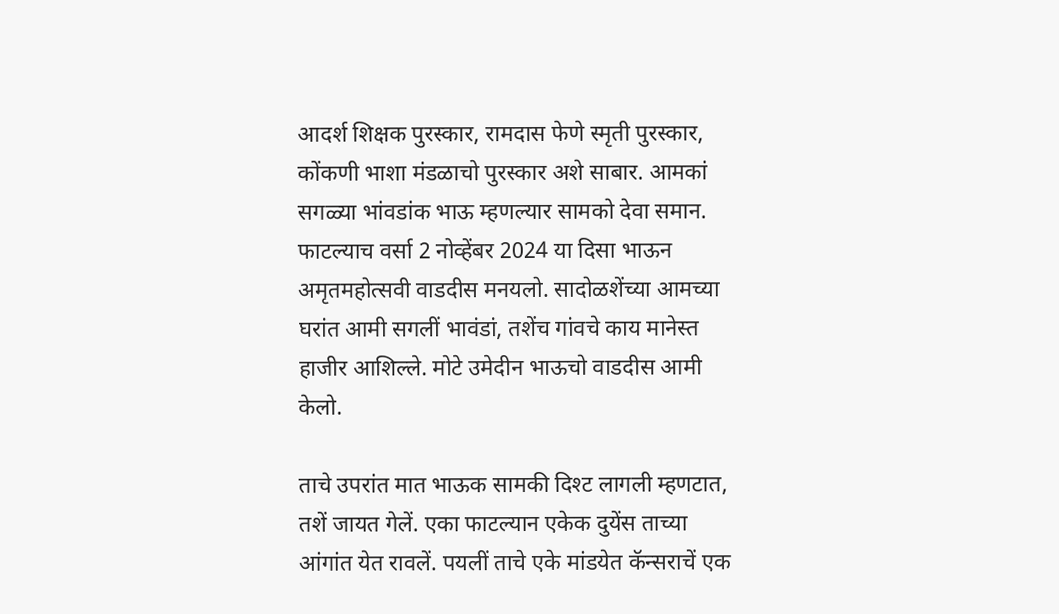आदर्श शिक्षक पुरस्कार, रामदास फेणे स्मृती पुरस्कार, कोंकणी भाशा मंडळाचो पुरस्कार अशे साबार. आमकां सगळ्या भांवडांक भाऊ म्हणल्यार सामको देवा समान. फाटल्याच वर्सा 2 नोव्हेंबर 2024 या दिसा भाऊन अमृतमहोत्सवी वाडदीस मनयलो. सादोळशेंच्या आमच्या घरांत आमी सगलीं भावंडां, तशेंच गांवचे काय मानेस्त हाजीर आशिल्ले. मोटे उमेदीन भाऊचो वाडदीस आमी केलो.

ताचे उपरांत मात भाऊक सामकी दिश्ट लागली म्हणटात, तशें जायत गेलें. एका फाटल्यान एकेक दुयेंस ताच्या आंगांत येत रावलें. पयलीं ताचे एके मांडयेत कॅन्सराचें एक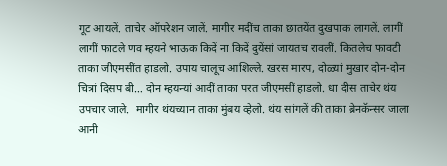गूट आयलें. ताचेर ऑपरेशन जालें. मागीर मदींच ताका छातयेंत दुखपाक लागलें. लागीं लागीं फाटले णव म्हयने भाऊक किदें ना किदें दुयेंसां जायतच रावलीं. कितलेच फावटी ताका जीएमसींत हाडलो. उपाय चालूच आशिल्ले. खरस मारप, दोळ्यां मुखार दोन-दोन चित्रां दिसप बी… दोन म्हयन्यां आदीं ताका परत जीएमसीं हाडलो. धा दीस ताचेर थंय उपचार जाले.  मागीर थंयच्यान ताका मुंबय व्हेलो. थंय सांगलें की ताका ब्रेनकॅन्सर जाला आनी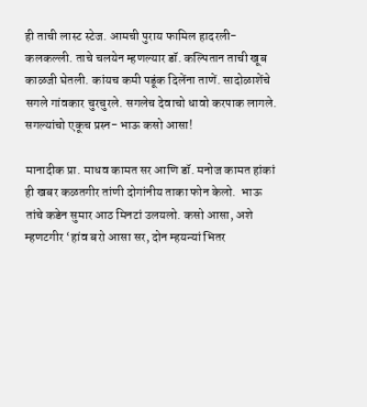ही ताची लास्ट स्टेज. आमची पुराय फामिल हादरली- कलकल्ली. ताचे चलयेन म्हणल्यार डॉ. कल्पितान ताची खूब काळजी घेतली. कांयच कमी पडूंक दिलेंना ताणें. सादोळाशेंचे सगले गांवकार चुरचुरले. सगलेच देवाचो धावो करपाक लागले. सगल्यांचो एकूच प्रस्न- भाऊ कसो आसा!

मानादीक प्रा. माधव कामत सर आणि डॉ. मनोज कामत हांकां ही खबर कळतगीर तांणी दोगांनीय ताका फोन केलो.  भाऊ तांचे कडेन सुमार आठ मिनटां उलयलो. कसो आसा, अशे म्हणटगीर ‘हांव बरो आसा सर, दोन म्हयन्यां भितर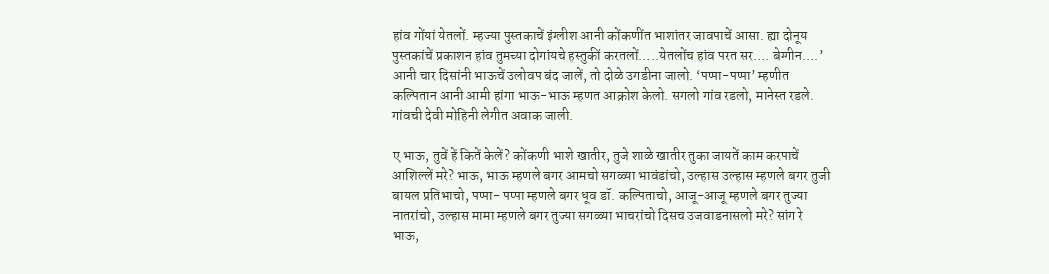हांव गोंयां येतलों. म्हज्या पुस्तकाचें इंग्लीश आनी कोंकणींत भाशांतर जावपाचें आसा. ह्या दोनूय पुस्तकांचें प्रकाशन हांव तुमच्या दोगांयचे हस्तुकीं करतलों…..येतलोंच हांव परत सर…. बेग्गीन….’ आनी चार दिसांनी भाऊचें उलोवप बंद जालें, तो दोळे उगडीना जालो. ‘पप्पा-पप्पा’ म्हणीत कल्पितान आनी आमी हांगा भाऊ-भाऊ म्हणत आक्रोश केलो. सगलो गांव रडलो, मानेस्त रडले. गांवची देवी मोहिनी लेगीत अवाक जाली.

ए भाऊ, तुवें हें कितें केलें? कोंकणी भाशे खातीर, तुजे शाळे खातीर तुका जायतें काम करपाचें आशिल्लें मरे? भाऊ, भाऊ म्हणले बगर आमचो सगळ्या भावंडांचो, उल्हास उल्हास म्हणले बगर तुजी बायल प्रतिभाचो, पप्पा- पप्पा म्हणले बगर धूव डॉ. कल्पिताचो, आजू-आजू म्हणले बगर तुज्या नातरांचो, उल्हास मामा म्हणले बगर तुज्या सगळ्या भाचरांचो दिसच उजवाडनासलो मरे? सांग रे भाऊ,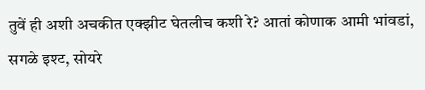तुवें ही अशी अचकीत एक्झीट घेतलीच कशी रे? आतां कोणाक आमी भांवडां, सगळे इश्ट, सोयरे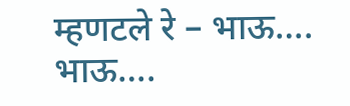म्हणटले रे – भाऊ…. भाऊ….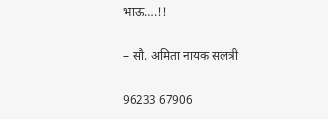भाऊ….!!

– सौ. अमिता नायक सलत्री

96233 67906